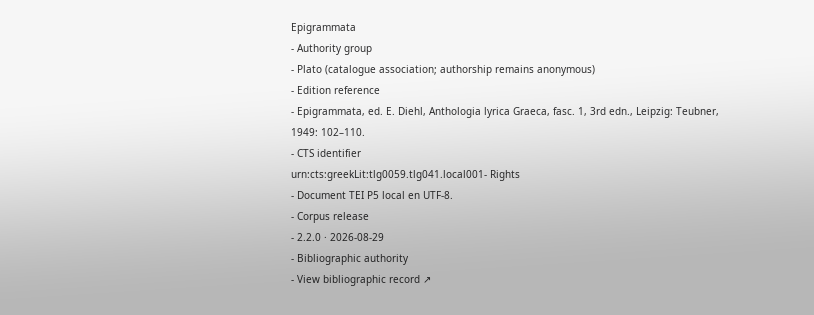Epigrammata
- Authority group
- Plato (catalogue association; authorship remains anonymous)
- Edition reference
- Epigrammata, ed. E. Diehl, Anthologia lyrica Graeca, fasc. 1, 3rd edn., Leipzig: Teubner, 1949: 102–110.
- CTS identifier
urn:cts:greekLit:tlg0059.tlg041.local001- Rights
- Document TEI P5 local en UTF-8.
- Corpus release
- 2.2.0 · 2026-08-29
- Bibliographic authority
- View bibliographic record ↗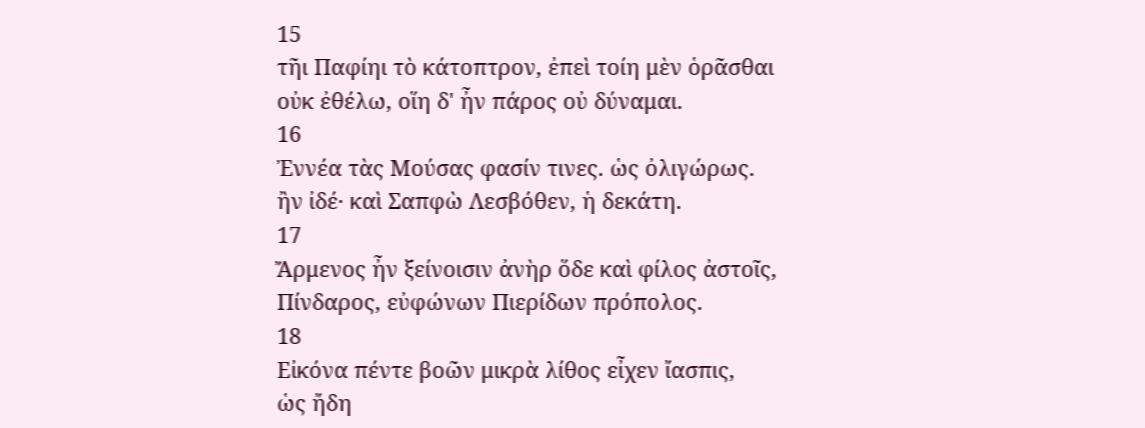15
τῆι Παφίηι τὸ κάτοπτρον, ἐπεὶ τοίη μὲν ὁρᾶσθαι
οὐκ ἐθέλω, οἵη δ' ἦν πάρος οὐ δύναμαι.
16
Ἐννέα τὰς Μούσας φασίν τινες. ὡς ὀλιγώρως.
ἢν ἰδέ· καὶ Σαπφὼ Λεσβόθεν, ἡ δεκάτη.
17
Ἄρμενος ἦν ξείνοισιν ἀνὴρ ὅδε καὶ φίλος ἀστοῖς,
Πίνδαρος, εὐφώνων Πιερίδων πρόπολος.
18
Εἰκόνα πέντε βοῶν μικρὰ λίθος εἶχεν ἴασπις,
ὡς ἤδη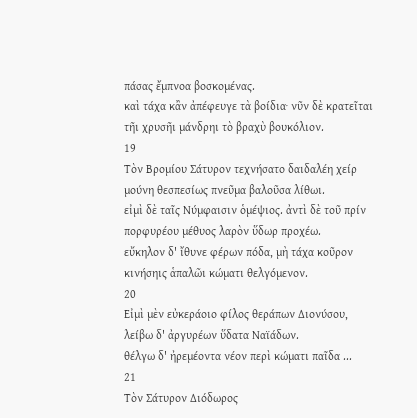πάσας ἔμπνοα βοσκομένας.
καὶ τάχα κἂν ἀπέφευγε τὰ βοίδια· νῦν δὲ κρατεῖται
τῆι χρυσῆι μάνδρηι τὸ βραχὺ βουκόλιον.
19
Τὸν Βρομίου Σάτυρον τεχνήσατο δαιδαλέη χείρ
μούνη θεσπεσίως πνεῦμα βαλοῦσα λίθωι.
εἰμὶ δὲ ταῖς Νύμφαισιν ὁμέψιος. ἀντὶ δὲ τοῦ πρίν
πορφυρέου μέθυος λαρὸν ὕδωρ προχέω.
εὔκηλον δ' ἴθυνε φέρων πόδα, μὴ τάχα κοῦρον
κινήσηις ἁπαλῶι κώματι θελγόμενον.
20
Εἰμὶ μὲν εὐκεράοιο φίλος θεράπων Διονύσου,
λείβω δ' ἀργυρέων ὕδατα Ναϊάδων.
θέλγω δ' ἠρεμέοντα νέον περὶ κώματι παῖδα ...
21
Τὸν Σάτυρον Διόδωρος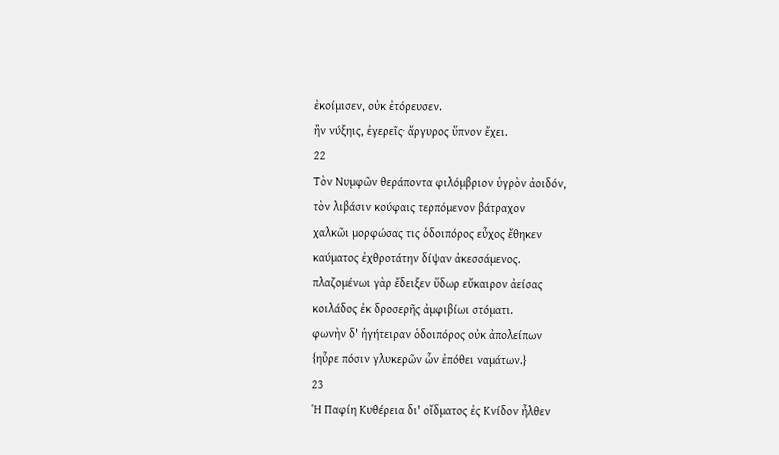ἐκοίμισεν, οὐκ ἐτόρευσεν.
ἢν νύξηις, ἐγερεῖς· ἄργυρος ὕπνον ἔχει.
22
Τὸν Νυμφῶν θεράποντα φιλόμβριον ὑγρὸν ἀοιδόν,
τὸν λιβάσιν κούφαις τερπόμενον βάτραχον
χαλκῶι μορφώσας τις ὁδοιπόρος εὖχος ἔθηκεν
καύματος ἐχθροτάτην δίψαν ἀκεσσάμενος.
πλαζομένωι γὰρ ἔδειξεν ὕδωρ εὔκαιρον ἀείσας
κοιλάδος ἐκ δροσερῆς ἀμφιβίωι στόματι.
φωνὴν δ' ἡγήτειραν ὁδοιπόρος οὐκ ἀπολείπων
{ηὗρε πόσιν γλυκερῶν ὧν ἐπόθει ναμάτων.}
23
Ἡ Παφίη Κυθέρεια δι' οἴδματος ἐς Κνίδον ἦλθεν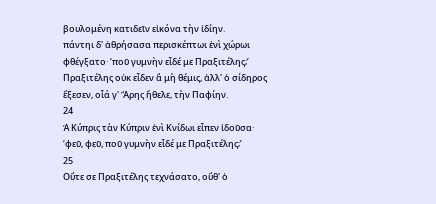βουλομένη κατιδεῖν εἰκόνα τὴν ἰδίην.
πάντηι δ' ἀθρήσασα περισκέπτωι ἐνὶ χώρωι
φθέγξατο· ‘ποῦ γυμνὴν εἶδέ με Πραξιτέλης;’
Πραξιτέλης οὐκ εἶδεν ἃ μὴ θέμις, ἀλλ' ὁ σίδηρος
ἔξεσεν, οἷά γ' Ἄρης ἤθελε, τὴν Παφίην.
24
Ἁ Κύπρις τὰν Κύπριν ἐνὶ Κνίδωι εἶπεν ἰδοῦσα·
‘φεῦ, φεῦ, ποῦ γυμνὴν εἶδέ με Πραξιτέλης;’
25
Οὔτε σε Πραξιτέλης τεχνάσατο, οὔθ' ὁ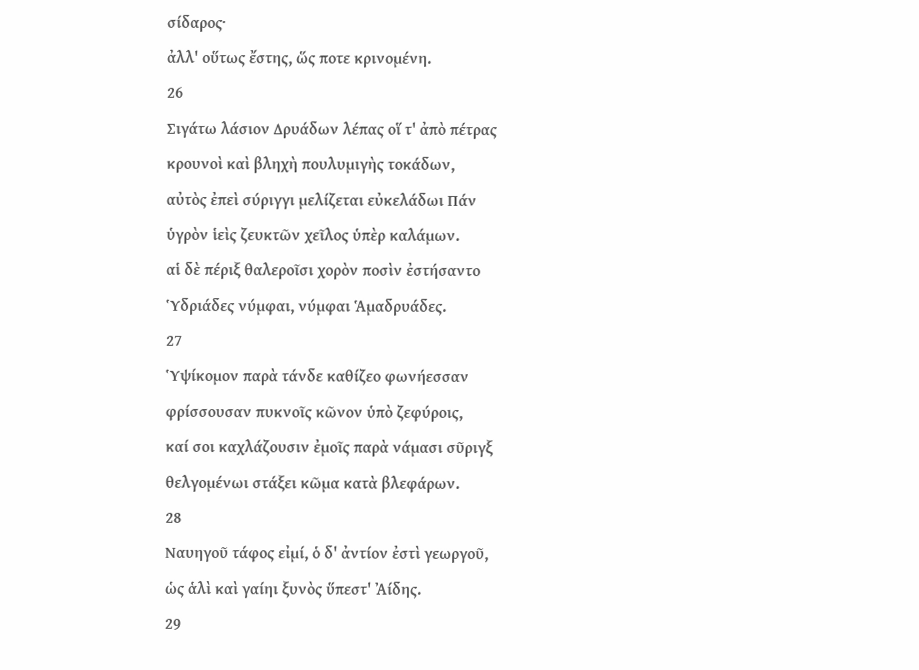σίδαρος·
ἀλλ' οὕτως ἔστης, ὥς ποτε κρινομένη.
26
Σιγάτω λάσιον Δρυάδων λέπας οἵ τ' ἀπὸ πέτρας
κρουνοὶ καὶ βληχὴ πουλυμιγὴς τοκάδων,
αὐτὸς ἐπεὶ σύριγγι μελίζεται εὐκελάδωι Πάν
ὑγρὸν ἱεὶς ζευκτῶν χεῖλος ὑπὲρ καλάμων.
αἱ δὲ πέριξ θαλεροῖσι χορὸν ποσὶν ἐστήσαντο
Ὑδριάδες νύμφαι, νύμφαι Ἁμαδρυάδες.
27
Ὑψίκομον παρὰ τάνδε καθίζεο φωνήεσσαν
φρίσσουσαν πυκνοῖς κῶνον ὑπὸ ζεφύροις,
καί σοι καχλάζουσιν ἐμοῖς παρὰ νάμασι σῦριγξ
θελγομένωι στάξει κῶμα κατὰ βλεφάρων.
28
Ναυηγοῦ τάφος εἰμί, ὁ δ' ἀντίον ἐστὶ γεωργοῦ,
ὡς ἁλὶ καὶ γαίηι ξυνὸς ὕπεστ' Ἀίδης.
29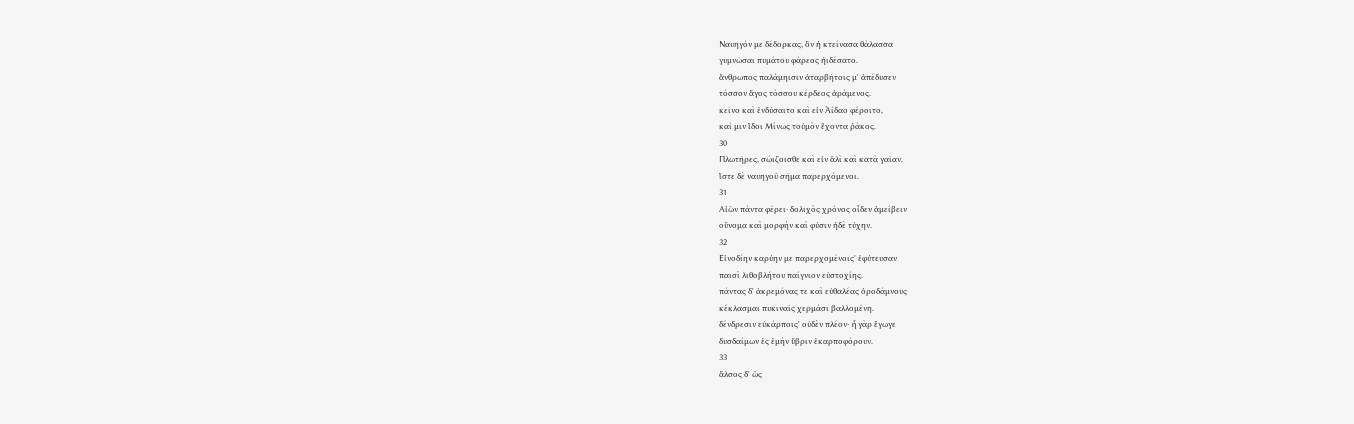Ναυηγόν με δέδορκας, ὃν ἡ κτείνασα θάλασσα
γυμνῶσαι πυμάτου φάρεος ἠιδέσατο.
ἄνθρωπος παλάμηισιν ἀταρβήτοις μ' ἀπέδυσεν
τόσσον ἄγος τόσσου κέρδεος ἀράμενος.
κεῖνο καὶ ἐνδύσαιτο καὶ εἰν Ἀίδαο φέροιτο,
καί μιν ἴδοι Μίνως τοὐμὸν ἔχοντα ῥάκος.
30
Πλωτῆρες, σώιζοισθε καὶ εἰν ἁλὶ καὶ κατὰ γαῖαν.
ἴστε δὲ ναυηγοῦ σῆμα παρερχόμενοι.
31
Αἰὼν πάντα φέρει· δολιχὸς χρόνος οἶδεν ἀμείβειν
οὔνομα καὶ μορφὴν καὶ φύσιν ἠδὲ τύχην.
32
Εἰνοδίην καρύην με παρερχομένοις' ἐφύτευσαν
παισὶ λιθοβλήτου παίγνιον εὐστοχίης.
πάντας δ' ἀκρεμόνας τε καὶ εὐθαλέας ὀροδάμνους
κέκλασμαι πυκιναῖς χερμάσι βαλλομένη.
δένδρεσιν εὐκάρποις' οὐδὲν πλέον· ἦ γὰρ ἔγωγε
δυσδαίμων ἐς ἐμὴν ὕβριν ἐκαρποφόρουν.
33
ἄλσος δ' ὡς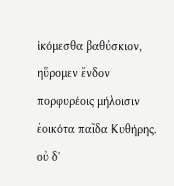ἱκόμεσθα βαθύσκιον, ηὕρομεν ἔνδον
πορφυρέοις μήλοισιν ἐοικότα παῖδα Κυθήρης.
οὐ δ'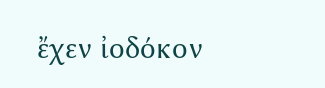ἔχεν ἰοδόκον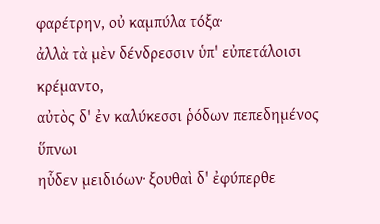φαρέτρην, οὐ καμπύλα τόξα·
ἀλλὰ τὰ μὲν δένδρεσσιν ὑπ' εὐπετάλοισι κρέμαντο,
αὐτὸς δ' ἐν καλύκεσσι ῥόδων πεπεδημένος ὕπνωι
ηὗδεν μειδιόων· ξουθαὶ δ' ἐφύπερθε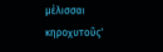μέλισσαι
κηροχυτοῦς'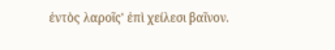ἐντὸς λαροῖς' ἐπὶ χείλεσι βαῖνον.